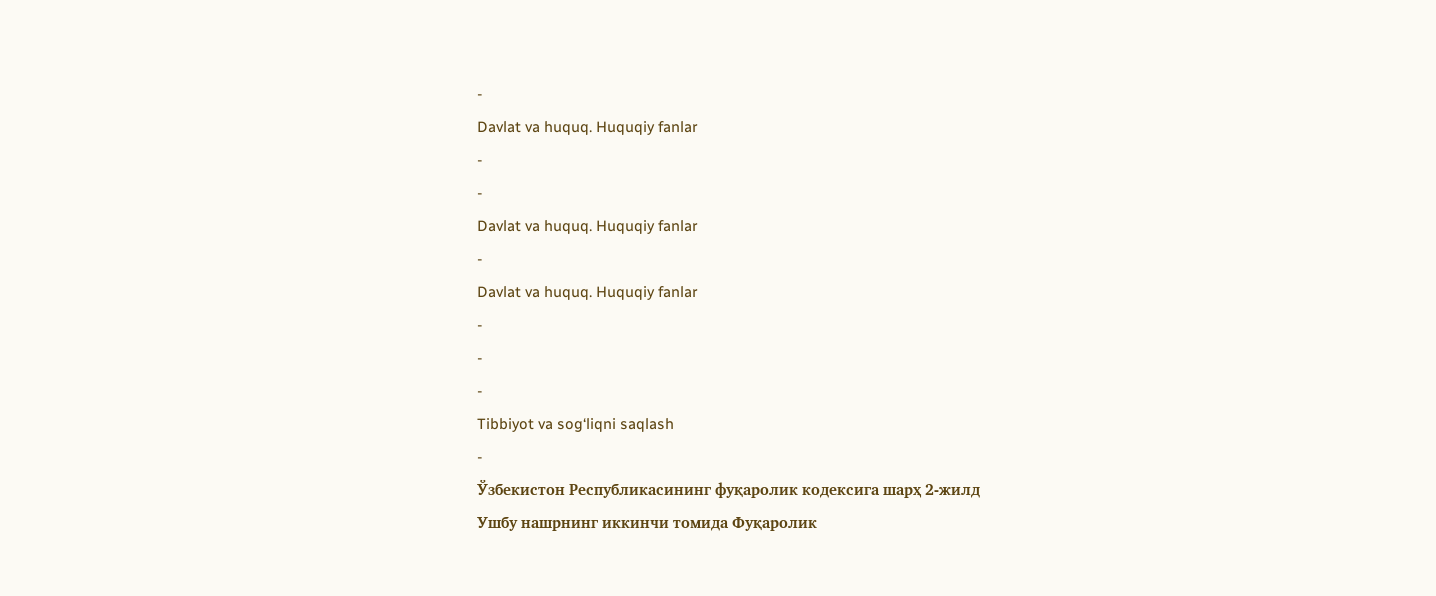-
Davlat va huquq. Huquqiy fanlar
-
-
Davlat va huquq. Huquqiy fanlar
-
Davlat va huquq. Huquqiy fanlar
-
-
-
Tibbiyot va sog‘liqni saqlash
-
Ўзбекистон Республикасининг фуқаролик кодексига шарҳ 2-жилд
Ушбу нашрнинг иккинчи томида Фуқаролик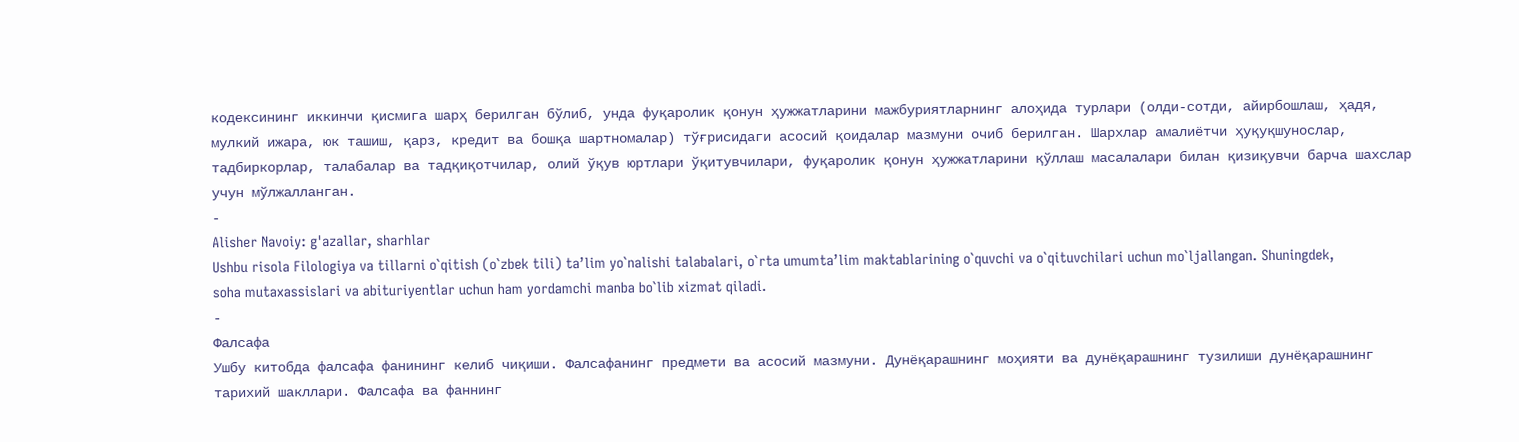кодексининг иккинчи қисмига шарҳ берилган бўлиб, унда фуқаролик қонун ҳужжатларини мажбуриятларнинг алоҳида турлари (олди-сотди, айирбошлаш, ҳадя, мулкий ижара, юк ташиш, қарз, кредит ва бошқа шартномалар) тўғрисидаги асосий қоидалар мазмуни очиб берилган. Шархлар амалиётчи ҳуқуқшунослар, тадбиркорлар, талабалар ва тадқиқотчилар, олий ўқув юртлари ўқитувчилари, фуқаролик қонун ҳужжатларини қўллаш масалалари билан қизиқувчи барча шахслар учун мўлжалланган.
-
Alisher Navoiy: g'azallar, sharhlar
Ushbu risola Filologiya va tillarni o`qitish (o`zbek tili) ta’lim yo`nalishi talabalari, o`rta umumta’lim maktablarining o`quvchi va o`qituvchilari uchun mo`ljallangan. Shuningdek, soha mutaxassislari va abituriyentlar uchun ham yordamchi manba bo`lib xizmat qiladi.
-
Фалсафа
Ушбу китобда фалсафа фанининг келиб чиқиши. Фалсафанинг предмети ва асосий мазмуни. Дунёқарашнинг моҳияти ва дунёқарашнинг тузилиши дунёқарашнинг тарихий шакллари. Фалсафа ва фаннинг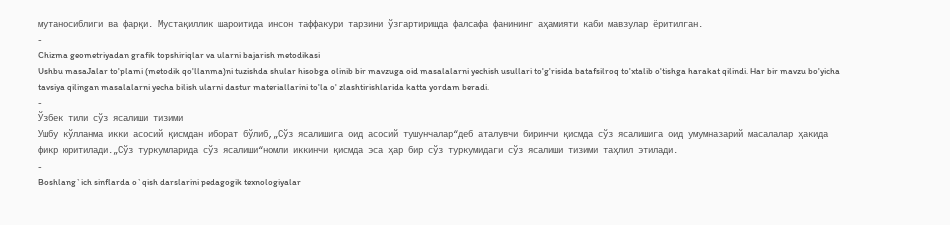мутаносиблиги ва фарқи. Мустақиллик шароитида инсон таффакури тарзини ўзгартиришда фалсафа фанининг аҳамияти каби мавзулар ёритилган.
-
Chizma geometriyadan grafik topshiriqlar va ularni bajarish metodikasi
Ushbu masaJalar to'plami (metodik qo'llanma)ni tuzishda shular hisobga olinib bir mavzuga oid masalalarni yechish usullari to'g'risida batafsilroq to'xtalib o'tishga harakat qilindi. Har bir mavzu bo'yicha tavsiya qilingan masalalarni yecha bilish ularni dastur materiallarini to'la o' zlashtirishlarida katta yordam beradi.
-
Ўзбек тили сўз ясалиши тизими
Ушбу кўлланма икки асосий қисмдан иборат бўлиб,„Сўз ясалишига оид асосий тушунчалар“деб аталувчи биринчи қисмда сўз ясалишига оид умумназарий масалалар ҳакида фикр юритилади.„Сўз туркумларида сўз ясалиши“номли иккинчи қисмда эса ҳар бир сўз туркумидаги сўз ясалиши тизими таҳлил этилади.
-
Boshlang`ich sinflarda o`qish darslarini pedagogik texnologiyalar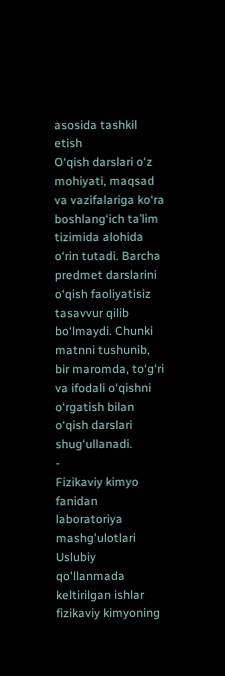asosida tashkil etish
O‘qish darslari o‘z mohiyati, maqsad va vazifalariga ko‘ra boshlang‘ich ta’lim tizimida alohida o‘rin tutadi. Barcha predmet darslarini o‘qish faoliyatisiz tasavvur qilib bo‘lmaydi. Chunki matnni tushunib, bir maromda, to‘g‘ri va ifodali o‘qishni o‘rgatish bilan o‘qish darslari shug‘ullanadi.
-
Fizikaviy kimyo fanidan laboratoriya mashg'ulotlari
Uslubiy qo'llanmada keltirilgan ishlar fizikaviy kimyoning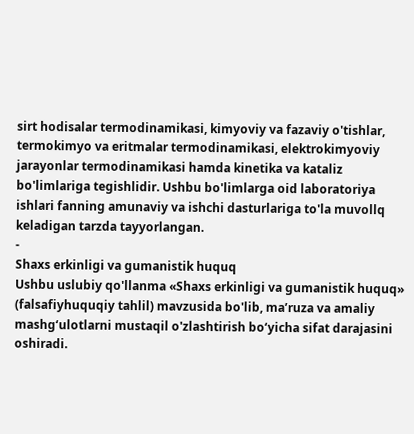sirt hodisalar termodinamikasi, kimyoviy va fazaviy o'tishlar, termokimyo va eritmalar termodinamikasi, elektrokimyoviy jarayonlar termodinamikasi hamda kinetika va kataliz bo'limlariga tegishlidir. Ushbu bo'limlarga oid laboratoriya ishlari fanning amunaviy va ishchi dasturlariga to'la muvollq keladigan tarzda tayyorlangan.
-
Shaxs erkinligi va gumanistik huquq
Ushbu uslubiy qo'llanma «Shaxs erkinligi va gumanistik huquq» (falsafiyhuquqiy tahlil) mavzusida bo'lib, ma’ruza va amaliy mashg‘ulotlarni mustaqil o'zlashtirish bo‘yicha sifat darajasini oshiradi.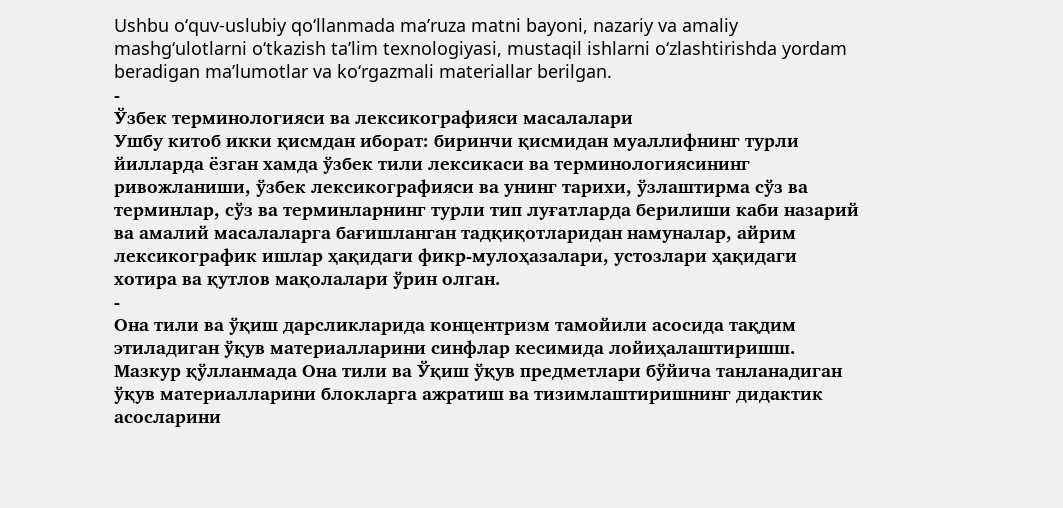Ushbu o‘quv-uslubiy qo‘llanmada ma’ruza matni bayoni, nazariy va amaliy mashg‘ulotlarni o‘tkazish ta’lim texnologiyasi, mustaqil ishlarni o‘zlashtirishda yordam beradigan ma’lumotlar va ko‘rgazmali materiallar berilgan.
-
Ўзбек терминологияси ва лексикографияси масалалари
Ушбу китоб икки қисмдан иборат: биринчи қисмидан муаллифнинг турли йилларда ёзган хамда ўзбек тили лексикаси ва терминологиясининг ривожланиши, ўзбек лексикографияси ва унинг тарихи, ўзлаштирма сўз ва терминлар, сўз ва терминларнинг турли тип луғатларда берилиши каби назарий ва амалий масалаларга бағишланган тадқиқотларидан намуналар, айрим лексикографик ишлар ҳақидаги фикр-мулоҳазалари, устозлари ҳақидаги хотира ва қутлов мақолалари ўрин олган.
-
Она тили ва ўқиш дарсликларида концентризм тамойили асосида тақдим этиладиган ўқув материалларини синфлар кесимида лойиҳалаштиришш.
Мазкур қўлланмада Она тили ва Ўқиш ўқув предметлари бўйича танланадиган ўқув материалларини блокларга ажратиш ва тизимлаштиришнинг дидактик асосларини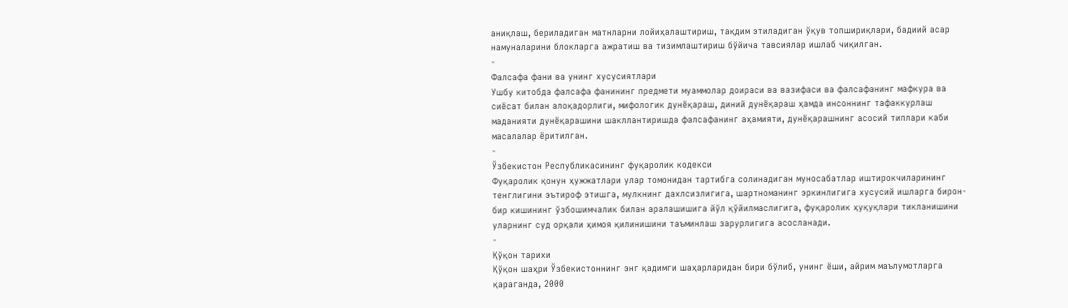аниқлаш, бериладиган матнларни лойиҳалаштириш, тақдим этиладиган ўқув топшириқлари, бадиий асар намуналарини блокларга ажратиш ва тизимлаштириш бўйича тавсиялар ишлаб чиқилган.
-
Фалсафа фани ва унинг хусусиятлари
Ушбу китобда фалсафа фанининг предмети муаммолар доираси ва вазифаси ва фалсафанинг мафкура ва сиёсат билан алоқадорлиги, мифологик дунёқараш, диний дунёқараш ҳамда инсоннинг тафаккурлаш маданияти дунёқарашини шакллантиришда фалсафанинг аҳамияти, дунёқарашнинг асосий типлари каби масалалар ёритилган.
-
Ўзбекистон Республикасининг фуқаролик кодекси
Фуқаролик қонун ҳужжатлари улар томонидан тартибга солинадиган муносабатлар иштирокчиларининг тенглигини эътироф этишга, мулкнинг дахлсизлигига, шартноманинг эркинлигига хусусий ишларга бирон-бир кишининг ўзбошимчалик билан аралашишига йўл қўйилмаслигига, фуқаролик ҳуқуқлари тикланишини уларнинг суд орқали ҳимоя қилинишини таъминлаш зарурлигига асосланади.
-
Қўқон тарихи
Қўқон шаҳри Ўзбекистоннинг энг қадимги шаҳарларидан бири бўлиб, унинг ёши, айрим маълумотларга қараганда, 2000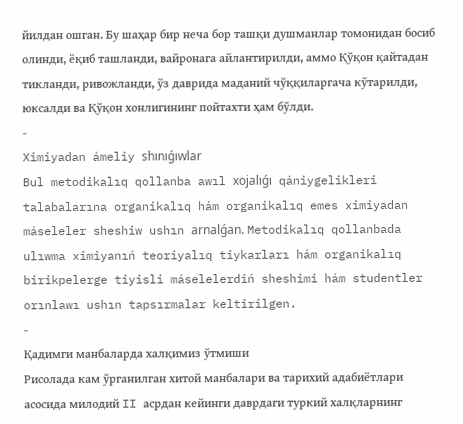йилдан ошган. Бу шаҳар бир неча бор ташқи душманлар томонидан босиб олинди, ёқиб ташланди, вайронага айлантирилди, аммо Қўқон қайтадан тикланди, ривожланди, ўз даврида маданий чўққиларгача кўтарилди, юксалди ва Қўқон хонлигининг пойтахти ҳам бўлди.
-
Ximiyadan ámeliy shınıǵıwlar
Bul metodikalıq qollanba awıl xojalıǵı qániygelikleri talabalarına organikalıq hám organikalıq emes ximiyadan máseleler sheshiw ushın arnalǵan. Metodikalıq qollanbada ulıwma ximiyanıń teoriyalıq tiykarları hám organikalıq birikpelerge tiyisli máselelerdiń sheshimi hám studentler orınlawı ushın tapsırmalar keltirilgen.
-
Қадимги манбаларда халқимиз ўтмиши
Рисолада кам ўрганилган хитой манбалари ва тарихий адабиётлари асосида милодий II асрдан кейинги даврдаги туркий халқларнинг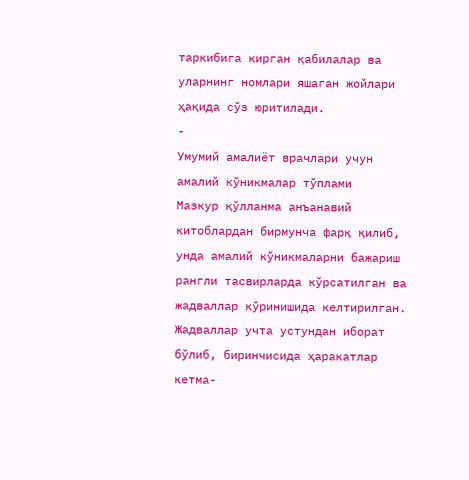таркибига кирган қабилалар ва уларнинг номлари яшаган жойлари ҳақида сўз юритилади.
-
Умумий амалиёт врачлари учун амалий кўникмалар тўплами
Мазкур қўлланма анъанавий китоблардан бирмунча фарқ қилиб, унда амалий кўникмаларни бажариш рангли тасвирларда кўрсатилган ва жадваллар кўринишида келтирилган. Жадваллар учта устундан иборат бўлиб, биринчисида ҳаракатлар кетма-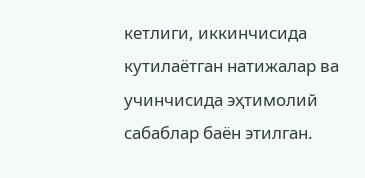кетлиги, иккинчисида кутилаётган натижалар ва учинчисида эҳтимолий сабаблар баён этилган.